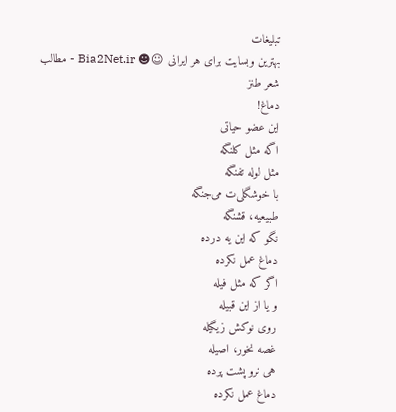تبلیغات
بهترین وبسایت برای هر ایرانی ☺☻ Bia2Net.ir - مطالب شعر طنز
دماغ!
این عضو حیاتی
اگه مثل کلنگه
مثل لوله تفنگه
با خوشگلی‌ت می‌جنگه
طبیعیه، قشنگه
نگو که این یه درده
دماغ عمل نکرده
اگر که مثل فیله
و یا از این قبیله
روی نوکش زیگیله
غصه نخور، اصیله
هی نرو پشت پرده
دماغ عمل نکرده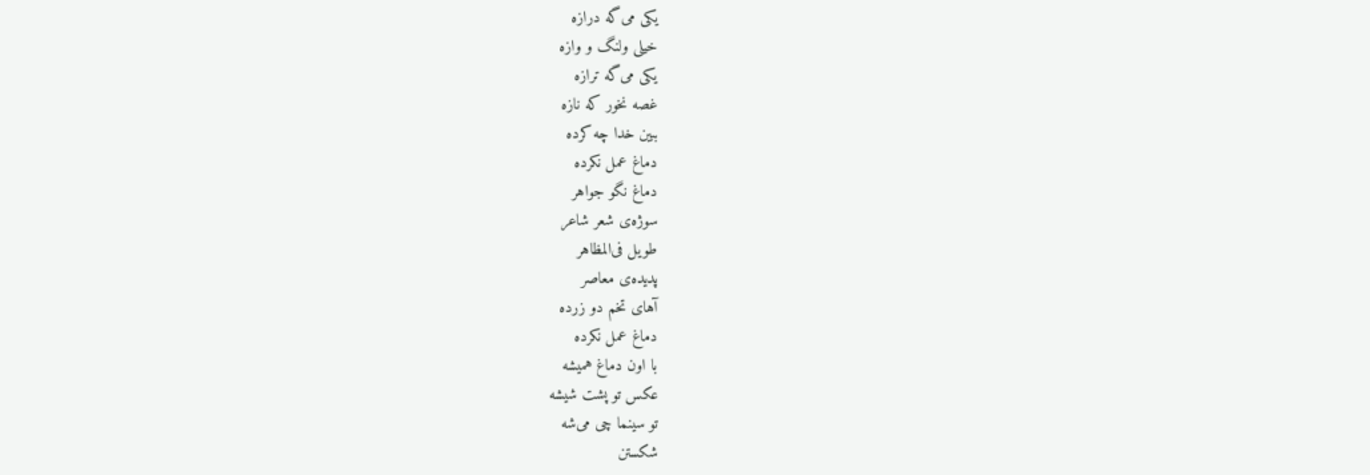یکی می‌گه درازه
خیلی ولنگ و وازه
یکی می‌گه ترازه
غصه نخور که نازه
ببین خدا چه کرده
دماغ عمل نکرده
دماغ نگو جواهر
سوژه‌ی شعر شاعر
طویل فی‌المظاهر
پدیده‌ی معاصر
آهای تخم دو زرده
دماغ عمل نکرده
با اون دماغ همیشه
عکس تو پشت شیشه
تو سینما چی می‌شه
شکستن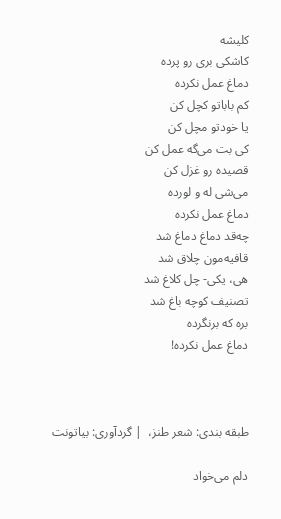کلیشه
کاشکی بری رو پرده
دماغ عمل نکرده
کم باباتو کچل کن
یا خودتو مچل کن
کی بت می‌گه عمل کن
قصیده رو غزل کن
می‌شی له و لورده
دماغ عمل نکرده
چه‌قد دماغ دماغ شد
قافیه‌مون چلاق شد
هی، یکی- چل کلاغ شد
تصنیف کوچه باغ شد
بره که برنگرده
دماغ عمل نکرده!



طبقه بندی: شعر طنز،  | گردآوری: بیاتونت

دلم می‌خواد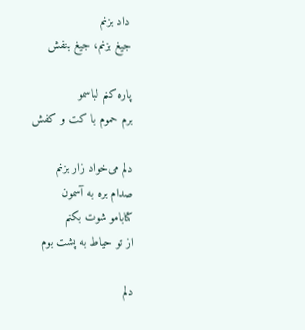داد بزنم
جیغ بزنم، جیغ بنفش

پاره كنم لباسمو
برم حموم با كت و كفش

دلم می‌خواد زار بزنم
صدام بره به آسمون
كتابامو شوت بكنم
از تو حیاط به پشت بوم

دلم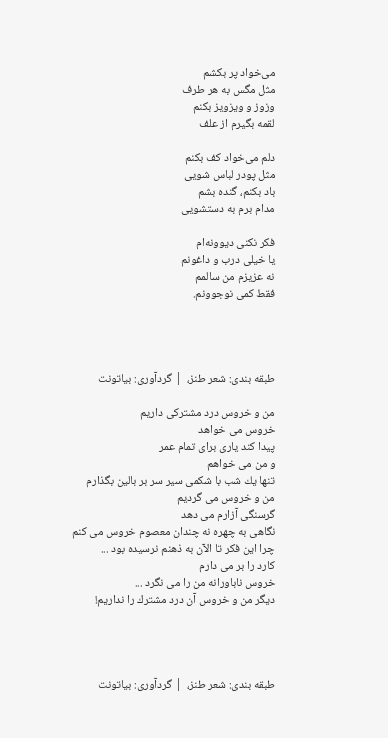می‌خواد پر بكشم
مثل مگس به هر طرف
وزوز و ویزویز بكنم
لقمه بگیرم از علف

دلم می‌خواد كف بكنم
مثل پودر لباس شویی
باد بكنم، گنده بشم
مدام برم به دستشویی

فكر نكنی دیوونه‌ام
یا خیلی درب و داغونم
نه عزیزم من سالمم
فقط كمی نوجوونم.




طبقه بندی: شعر طنز،  | گردآوری: بیاتونت

من و خروس درد مشترکی داریم
خروس می خواهد
پیدا كند یاری برای تمام عمر
و من می خواهم
تنها یك شب با شكمی سیر سر بر بالین بگذارم
من و خروس می گردیم
گرسنگی آزارم می دهد
نگاهی به چهره نه چندان معصوم خروس می كنم
چرا این فكر تا الآن به ذهنم نرسیده بود ...
كارد را بر می دارم
خروس ناباورانه من را می نگرد ...
دیگر من و خروس آن درد مشترك را نداریم!




طبقه بندی: شعر طنز،  | گردآوری: بیاتونت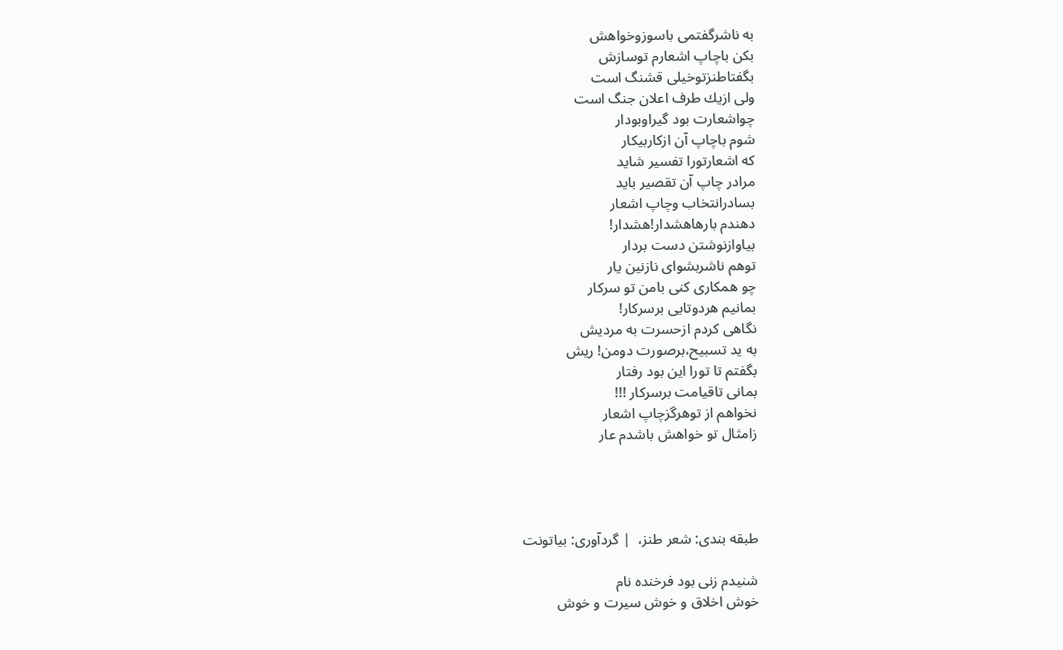به ناشرگفتمی باسوزوخواهش
بكن باچاپ اشعارم توسازش
بگفتاطنزتوخیلی قشنگ است
ولی ازیك طرف اعلان جنگ است
چواشعارت بود گیراوبودار
شوم باچاپ آن ازكاربیكار
كه اشعارتورا تفسیر شاید
مرادر چاپ آن تقصیر باید
بسادرانتخاب وچاپ اشعار
دهندم بارهاهشدار!هشدار!
بیاوازنوشتن دست بردار
توهم ناشربشوای نازنین یار
چو همكاری كنی بامن تو سرکار
بمانیم هردوتایی برسركار!
نگاهی كردم ازحسرت به مردیش
به ید تسبیح،برصورت دومن! ریش
بگفتم تا تورا این بود رفتار
بمانی تاقیامت برسركار !!!
نخواهم از توهرگزچاپ اشعار
زامثال تو خواهش باشدم عار




طبقه بندی: شعر طنز،  | گردآوری: بیاتونت

شنیدم زنی بود فرخنده نام
خوش اخلاق و خوش سیرت و خوش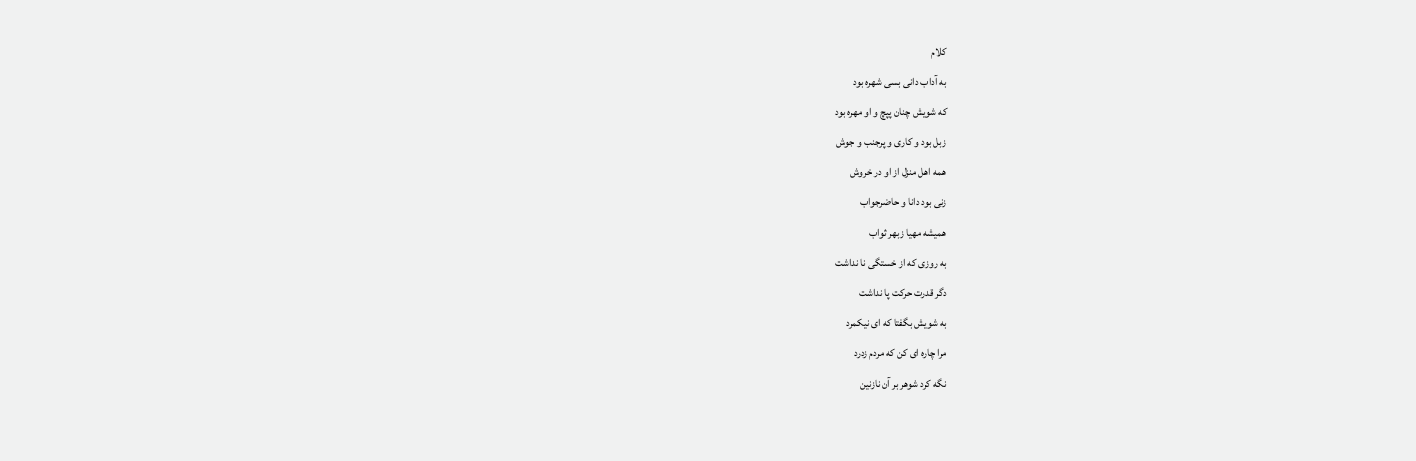کلام
به آداب دانی بسی شهره بود
که شویش چنان پپچ و او مهره بود
زبل بود و کاری و پرجنب و جوش
همه اهل منزل از او در خروش
زنی بود دانا و حاضرجواب
همیشه مهیا زبهر ثواب
به روزی که از خستگی نا نداشت
دگر قدرت حرکت پا نداشت
به شویش بگفتا که ای نیکمرد
مرا چاره ای کن که مردم زدرد
نگه کرد شوهر بر آن نازنین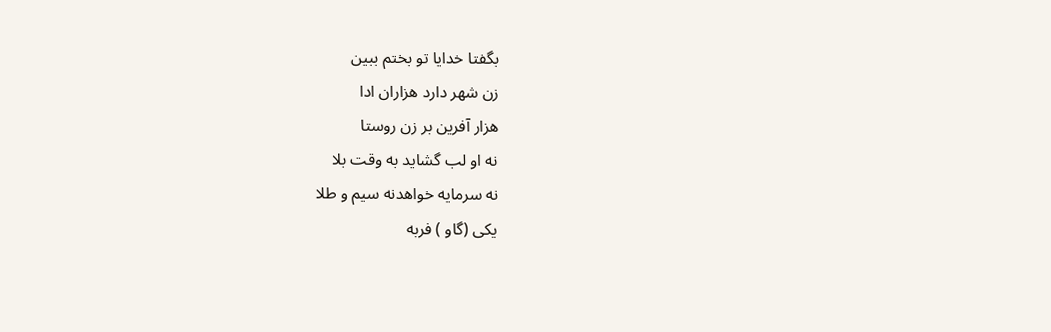بگفتا خدایا تو بختم ببین
زن شهر دارد هزاران ادا
هزار آفرین بر زن روستا
نه او لب گشاید به وقت بلا
نه سرمایه خواهدنه سیم و طلا
یکی (گاو ) فربه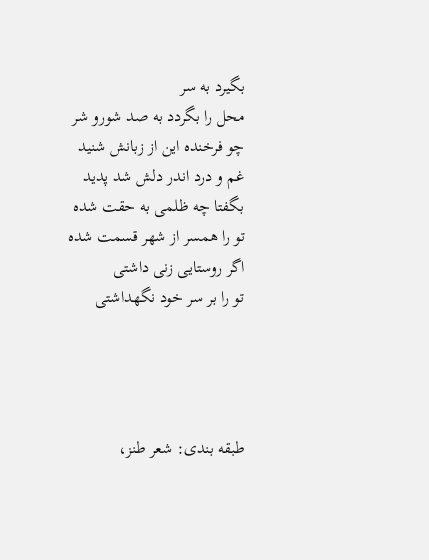بگیرد به سر
محل را بگردد به صد شورو شر
چو فرخنده این از زبانش شنید
غم و درد اندر دلش شد پدید
بگفتا چه ظلمی به حقت شده
تو را همسر از شهر قسمت شده
اگر روستایی زنی داشتی
تو را بر سر خود نگهداشتی




طبقه بندی: شعر طنز،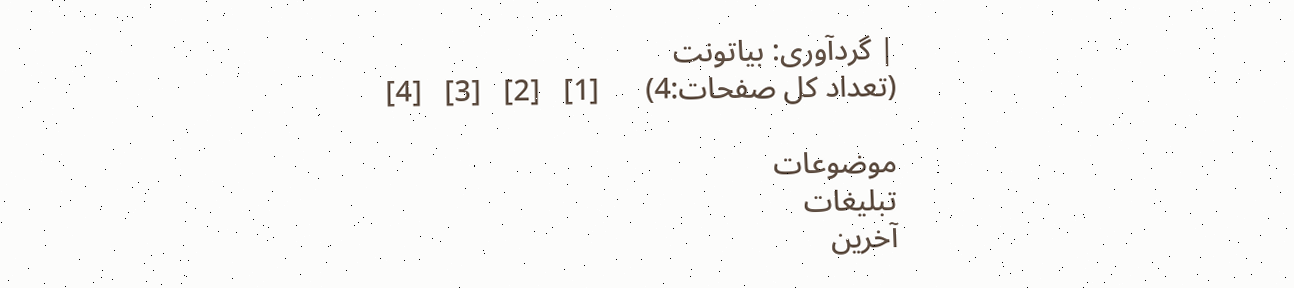| گردآوری: بیاتونت
(تعداد کل صفحات:4)      [1]   [2]   [3]   [4]

موضوعات
تبلیغات
آخرین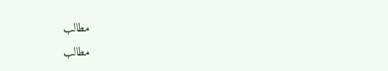مطالب
مطالب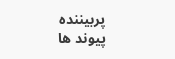پربیننده
پیوند ها